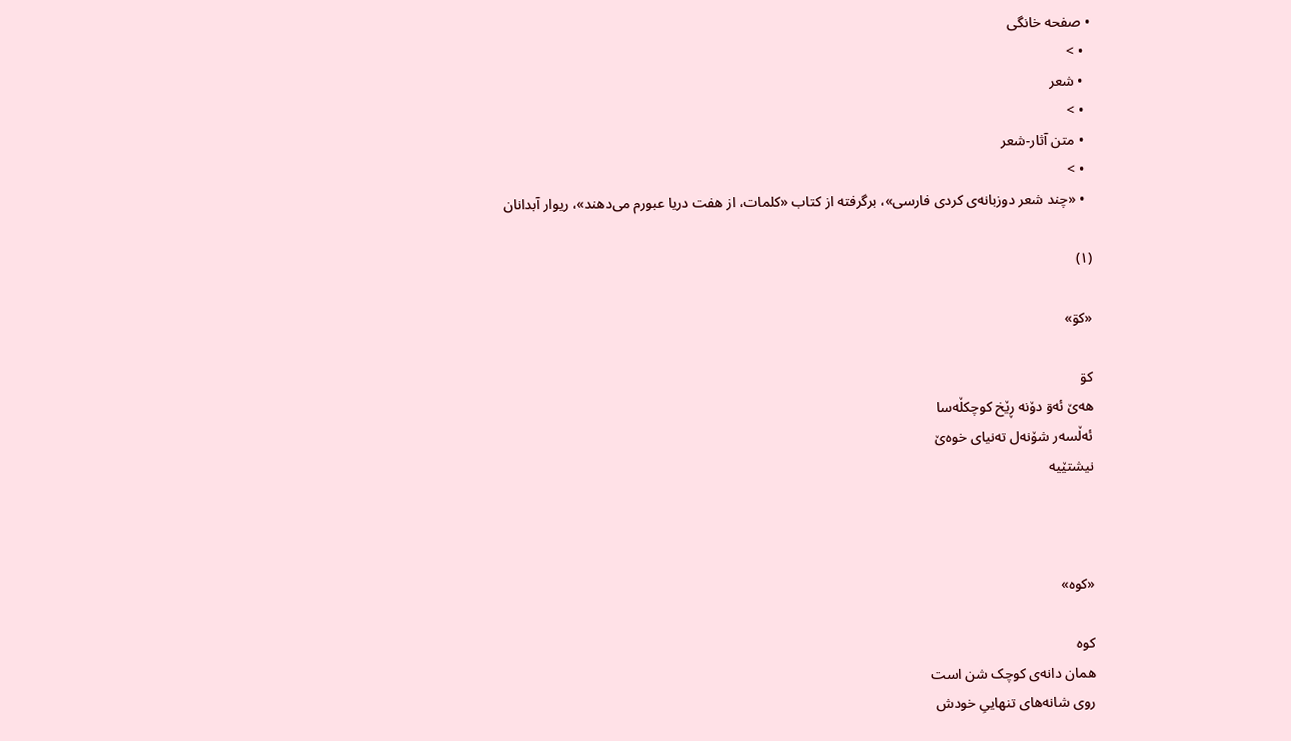• صفحه خانگی
  • >
  • شعر
  • >
  • متن آثار-شعر
  • >
  • «چند شعر دوزبانه‌ی کردی‌ فارسی»، برگرفته از کتاب «کلمات، از هفت دریا عبورم می‌دهند»، ریوار آبدانان

(۱)

«کۊ»

کۊ
هەێ ئەۊ دۆنە ڕێخ کوچکڵەسا
ئەڵسەر شۆنەل تەنیای خوەێ
نیشتێیە



«کوه»

کوه
همان دانه‌ی کوچک شن است
روی شانه‌های تنهاییِ خودش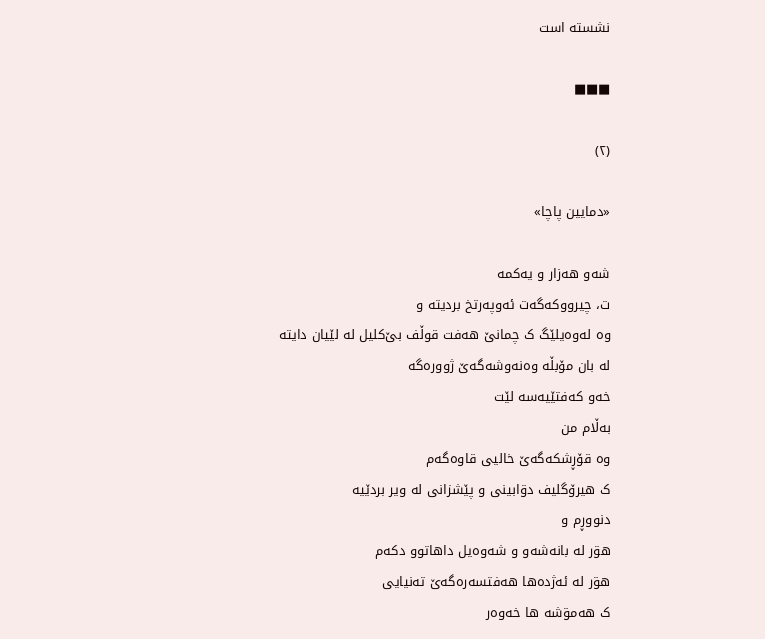نشسته است

■■■

(۲)

«دمایین پاچا»

شەو هەزار و یەکمە
ت، چیرووکەگەت ئەوپەرتخ بردیتە و
وە لەوەیلێگ ک چمانێ هەفت قوڵف بێ‌کلیل لە لێیان دایتە
لە بان مۆبڵە وەنەوشەگەێ ژوورەگە
خەو کەفتێیەسە لێت
بەڵام من
وە قۆڕشکەگەێ خالیی قاوەگەم
ک هیرۆگلیف دۊابینی و پێشزانی لە ویر بردێیە
دنووڕم و
هۊر لە بانەشەو و شەوەیل داهاتوو دکەم
هۊر لە ئەژدەها هەفتسەرەگەێ تەنیایی
ک هەمۊشە ها خەوەر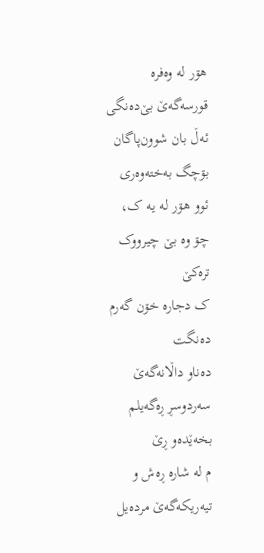هۊر لە وەفرە قورسەگەێ بێ‌دەنگی
ئەڵ بان شوون‌پاگان بۊچگ بەختەوەری
ئوو هۊر لە یە ک، چۊ وە بێ چیرووک ترەکێ
ک دجارە خۊن گەرم دەنگت
دەناو داڵانەگەێ سەردوسڕ ڕەگەیلم بخەێدەو ڕێ
م لە شارە ڕەش و تیەریکەگەێ مردەیل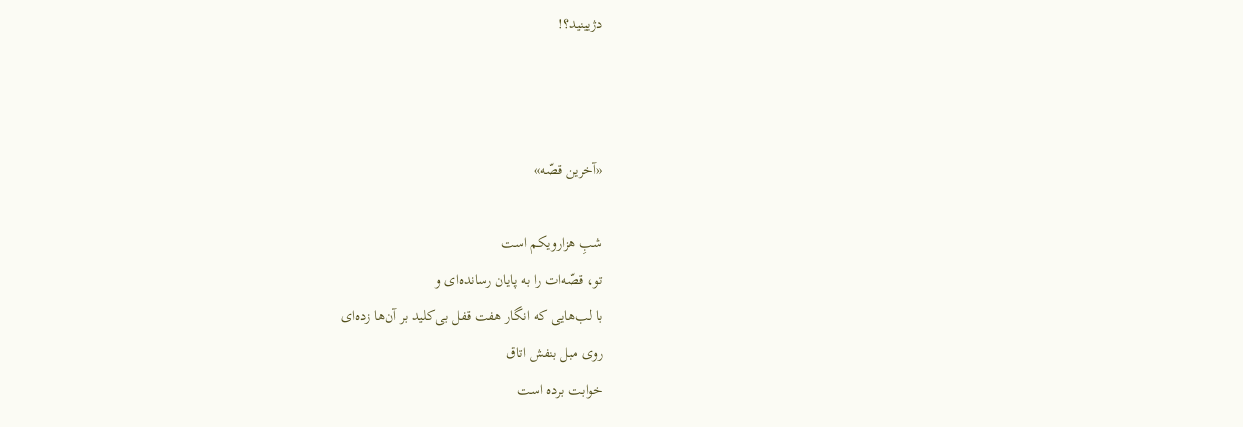دژیینید؟!



«آخرین قصّه»

شبِ هزارویکم است
تو، قصّه‌ات را به پایان رسانده‌ای و
با لب‌هایی که انگار هفت قفل بی‌کلید بر آن‌ها زده‌ای
روی مبل بنفش اتاق
خوابت برده است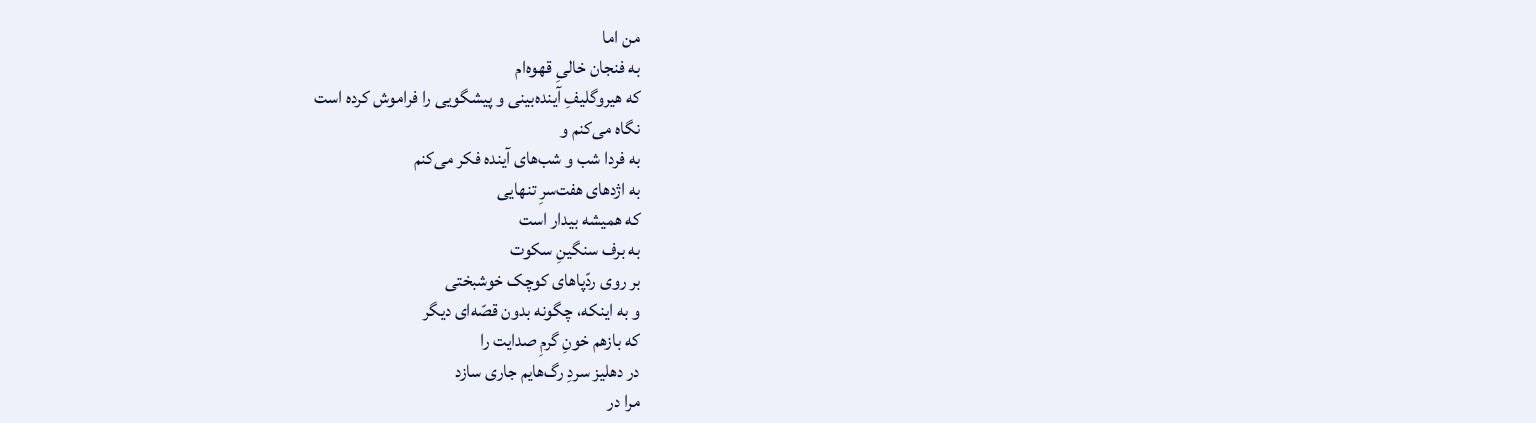من اما
به فنجان خالیِ قهوه‌ام
که هیروگلیفِ آینده‌بینی و پیشگویی را فراموش کرده است
نگاه می‌کنم و
به فردا شب و شب‌های آینده فکر می‌کنم
به اژدهای هفت‌سرِ تنهایی
که همیشه بیدار است
به برف سنگینِ سکوت
بر روی ردّپاهای کوچک خوشبختی
و به اینکه، چگونه بدون قصّه‌ای دیگر
که بازهم خونِ گرمِ صدایت را
در دهلیز سردِ رگ‌هایم جاری سازد
مرا در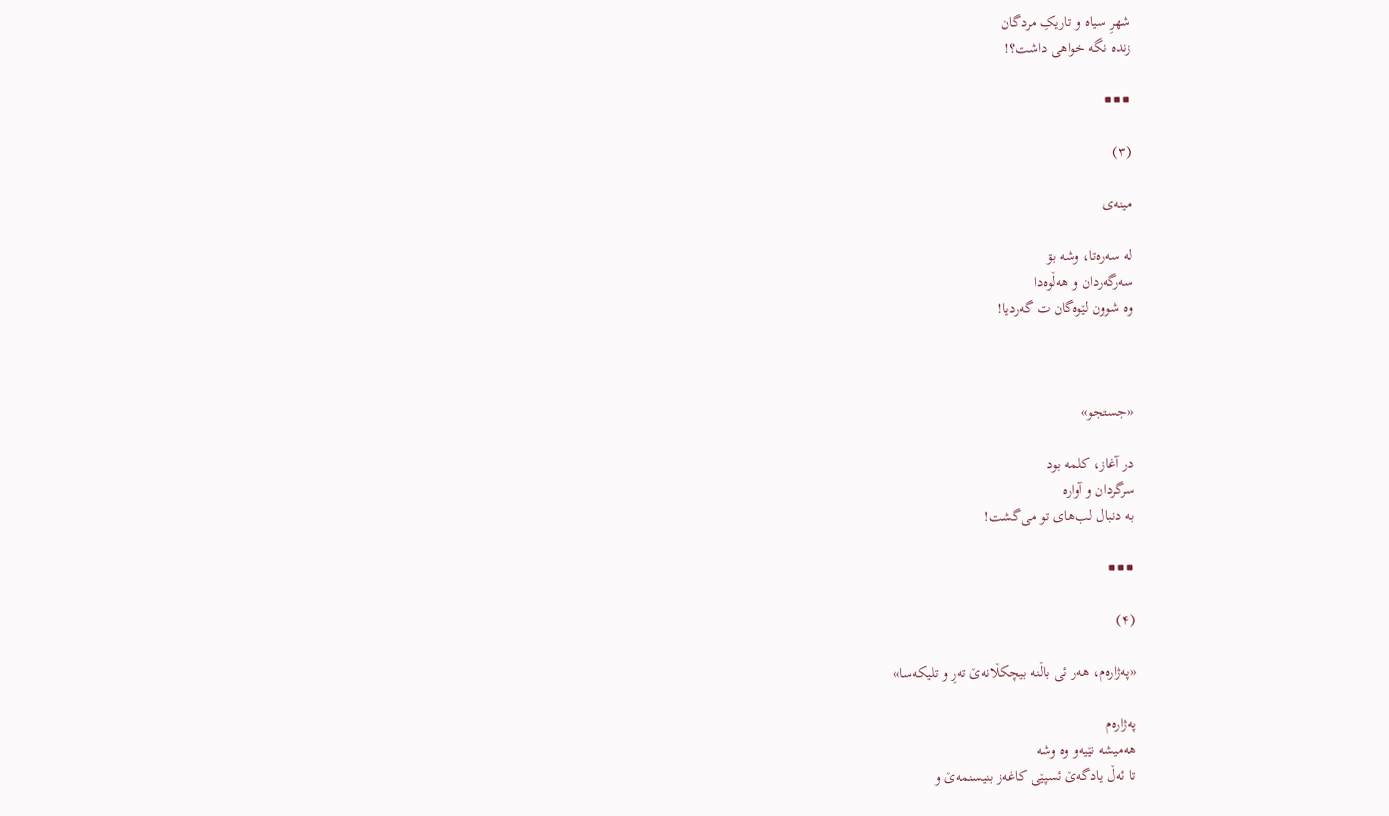شهرِ سیاه و تاریکِ مردگان
زنده نگه خواهی داشت؟!

■■■

(۳)

مینەی

لە سەرەتا، وشە بۊ
سەرگەردان و هەڵوەدا
وە شوون لێوەگان ت گەردیا!



«جستجو»

در آغاز، کلمه بود
سرگردان و آواره
به دنبال لب‌های تو می‌گشت!

■■■

(۴)

«پەژارەم، هەر ئی باڵنە بیچکڵانەێ تەڕ و تلیکەسا»

پەژارەم
هەمیشە نێیەو وە وشە
تا ئەڵ یادگەێ ئسپێی کاغەز بنیسنمەێ و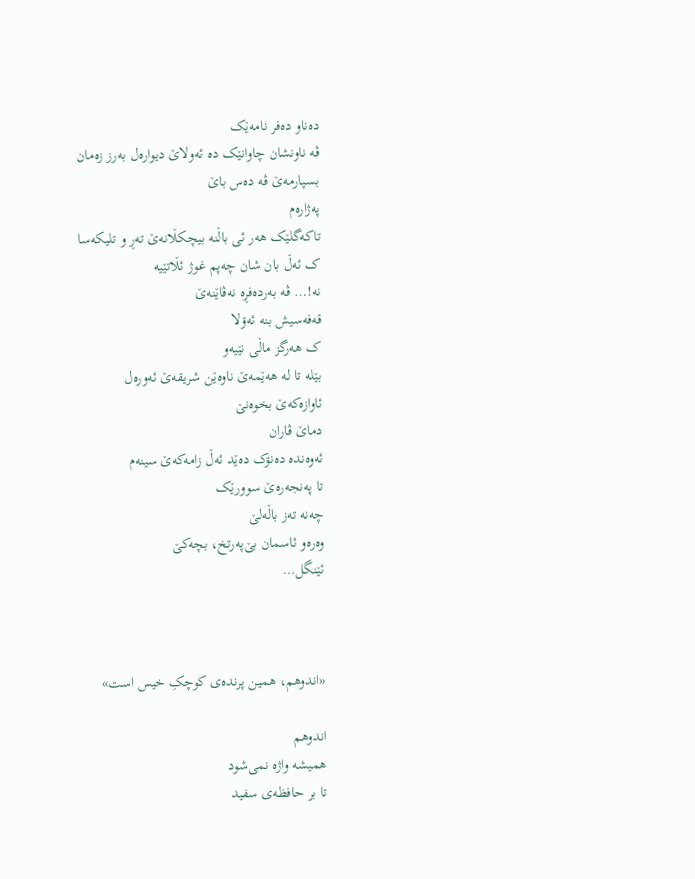دەناو دەفر نامەێک
ڤە ناونشان چاوانێک دە ئەولاێ دیوارەل بەرز زەمان
بسپارمەێ ڤە دەس باێ
پەژارەم
تاکەگلێک هەر ئی باڵنە بیچکڵانەێ تەڕ و تلیکەسا
ک ئەڵ بان شان چەپم غوژ ئڵاتێیە
نە!… ڤە بەردەفڕە نەڤاێنەێ
قەفەسیش بنە ئەۊلا
ک هەرگز ماڵی نێیەو
بێلە تا لە هەێمەێ ناوەێن شریقەێ ئەورەل
ئاوازەکەێ بخوەنێ
دماێ ڤاران
ئەوەندە دەنۊک دەێد ئەڵ زامەکەێ سینەم
تا پەنجەرەێ سوورێک
چەنە تەز باڵەلێ
وەرەو ئاسمان بێ‌پەرتخ، بچەکێ
ئێنگل…



«اندوهم، همین پرنده‌ی کوچکِ خیس است»

اندوهم
همیشه واژه نمی‌شود
تا بر حافظه‌ی سفید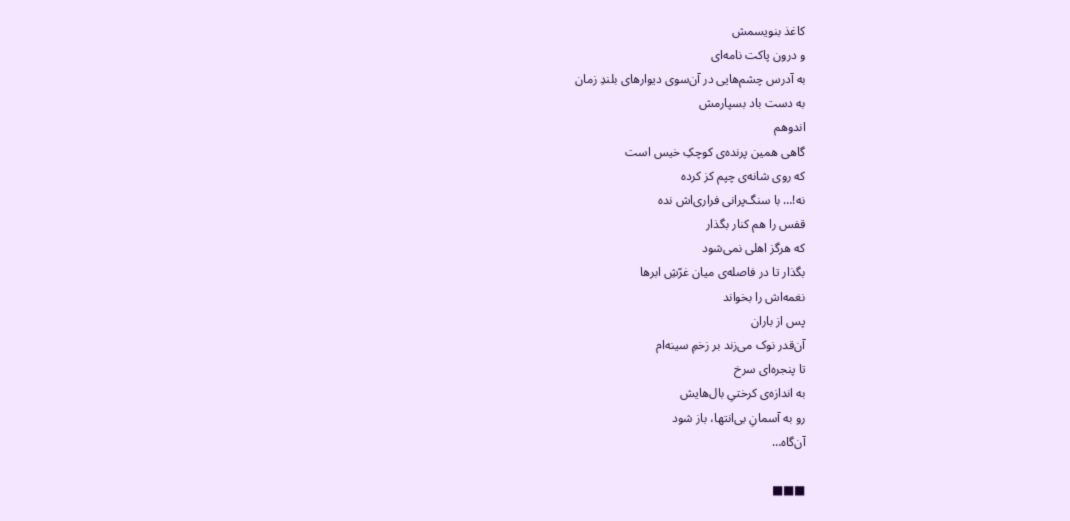کاغذ بنویسمش
و درون پاکت نامه‌ای
به آدرس چشم‌هایی در آن‌سوی دیوارهای بلندِ زمان
به دست باد بسپارمش
اندوهم
گاهی همین پرنده‌ی کوچکِ خیس است
که روی شانه‌ی چپم کز کرده
نه!… با سنگ‌پرانی فراری‌اش نده
قفس را هم کنار بگذار
که هرگز اهلی نمی‌شود
بگذار تا در فاصله‌ی میان غرّشِ ابرها
نغمه‌اش را بخواند
پس از باران
آن‌قدر نوک می‌زند بر زخمِ سینه‌ام
تا پنجره‌ای سرخ
به اندازه‌ی کرختیِ بال‌هایش
رو به آسمانِ بی‌انتها، باز شود
آن‌گاه…

■■■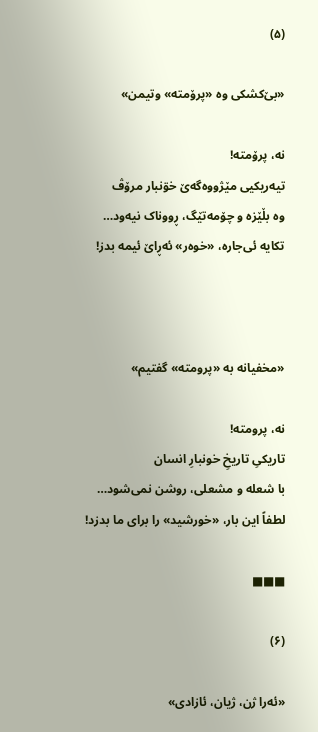(۵)

«بێ‌کشکی وە «پرۆمتە» وتیمن»

نە، پرۆمتە!
تیەریکیی مێژووەگەێ خۊنبار مرۆڤ
وە بڵێزە و چۆمەتێگ، ڕووناک نیەود…
تکایە ئی‌جارە، «خوەر» ئەڕاێ ئیمە بدز!



«مخفیانه به «پرومته» گفتیم»

نه، پرومته!
تاریکیِ تاریخِ خونبارِ انسان
با شعله و مشعلی، روشن نمی‌شود…
لطفاً این ‌بار، «خورشید» را برای ما بدزد!

■■■

(۶)

«ئەرا ژن، ژیان، ئازادی»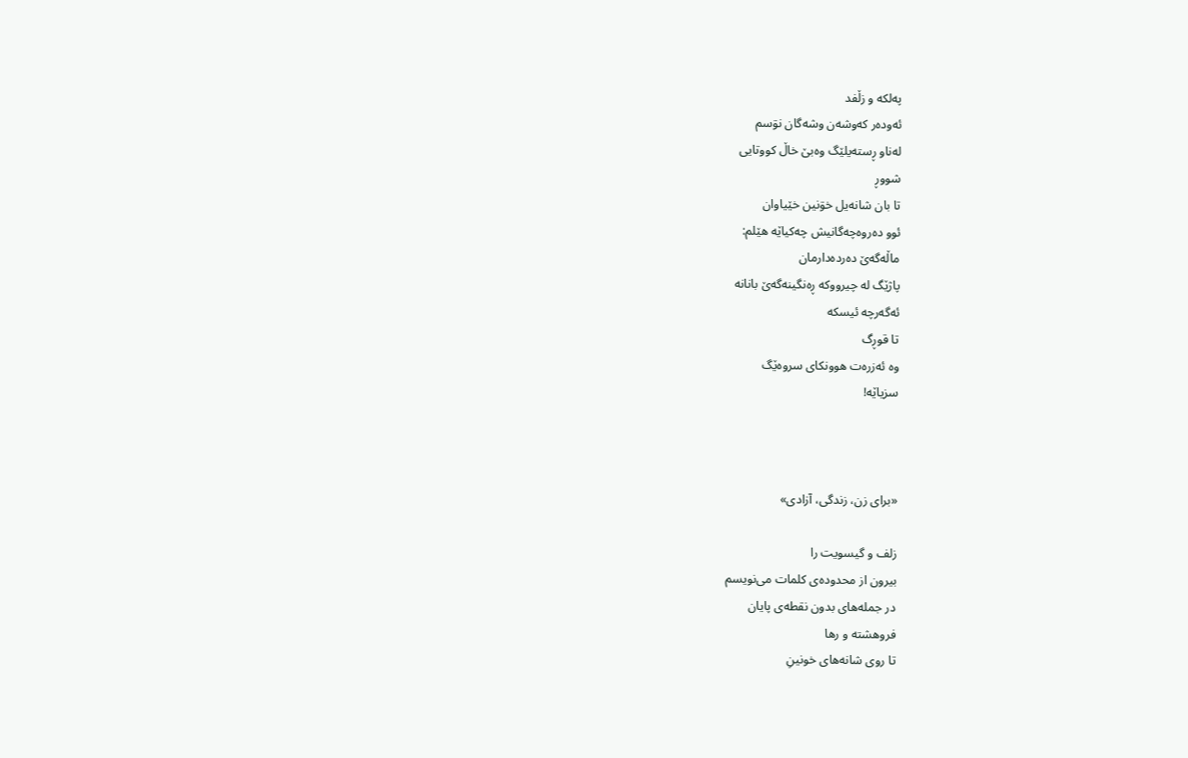پەلکە و زڵفد
ئەودەر کەوشەن وشەگان نۊسم
لەناو ڕستەیلێگ وەبێ خاڵ کووتایی
شووڕ
تا بان شانەیل خۊنین خێیاوان
ئوو دەروەچەگانیش چەکیاێە هێلم:
ماڵەگەێ دەردەدارمان
پاژێگ لە چیرووکە ڕەنگینەگەێ بانانە
ئەگەرچە ئیسکە
تا قوڕگ
وە ئەزرەت هوونکای سروەێگ
سزیاێە!



«برای زن، زندگی، آزادی»

زلف و گیسویت را
بیرون از محدوده‌ی کلمات می‌نویسم
در جمله‌های بدون نقطه‌ی پایان
فروهشته و رها
تا روی شانه‌های خونینِ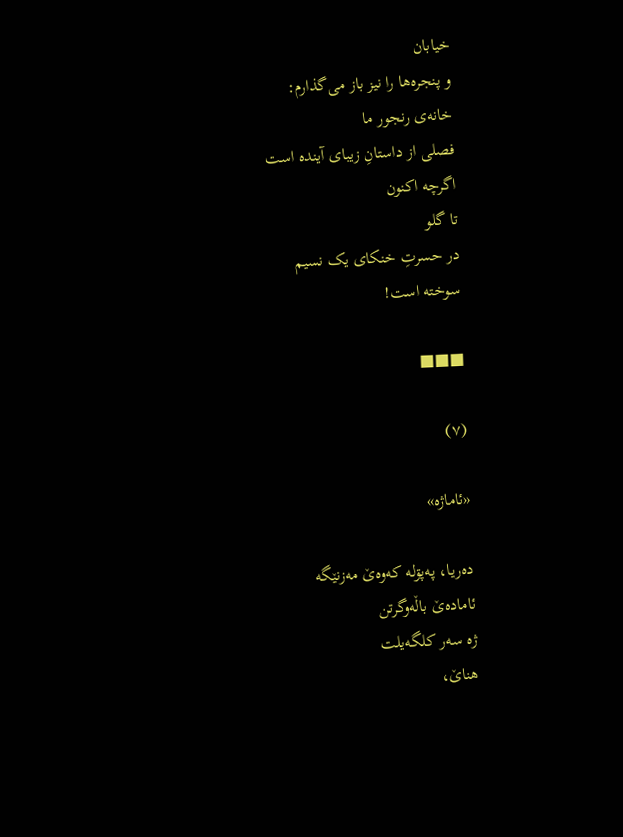خیابان
و پنجره‌ها را نیز باز می‌گذارم:
خانه‌ی رنجور ما
فصلی از داستانِ زیبای آینده است
اگرچه اکنون
تا گلو
در حسرتِ خنکای یک نسیم
سوخته است!

■■■

(۷)

«ئاماژە»

دەریا، پەپۊلە کەوەێ مەزنێگە
ئامادەێ باڵەوگرتن
ژە سەر کلگەیلت
هناێ،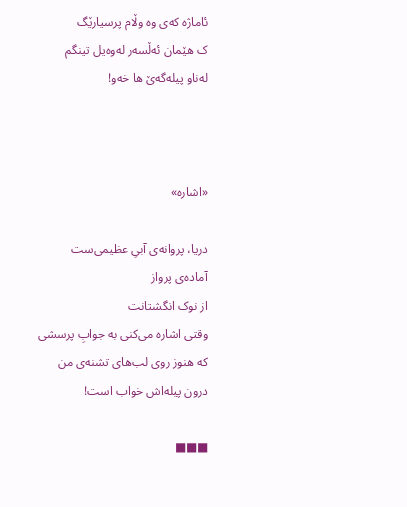ئاماژە کەی وە وڵام پرسیارێگ
ک هێمان ئەڵسەر لەوەیل تینگم
لەناو پیلەگەێ ها خەو!



«اشاره»

دریا، پروانه‌ی آبیِ عظیمی‌ست
آماده‌ی پرواز
از نوک انگشتانت
وقتی اشاره می‌کنی به جوابِ پرسشی
که هنوز روی لب‌های تشنه‌ی من
درون پیله‌اش خواب است!

■■■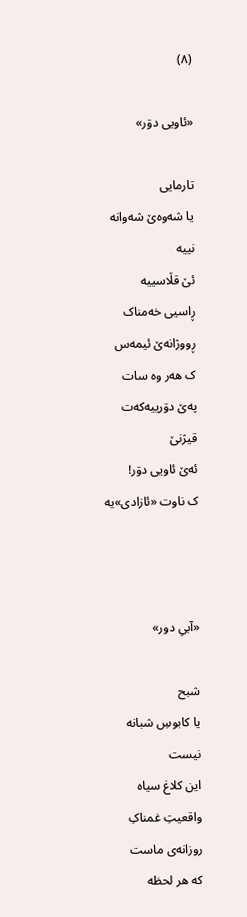(۸)

«ئاویی دۊر»

تارمایی
یا شەوەێ شەوانە نییە
ئێ قڵاسییە
ڕاسیی خەمناک ڕووژانەێ ئیمەس
ک هەر وە سات
پەێ دۊرییەکەت قیژنێ
ئەێ ئاویی دۊر!
ک ناوت «ئازادی»یە



«آبیِ دور»

شبح
یا کابوسِ شبانه نیست
این کلاغ سیاه
واقعیتِ غمناکِ روزانه‌ی ماست
که هر لحظه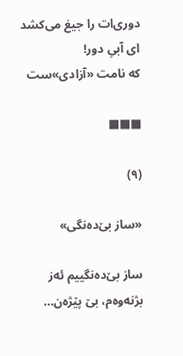دوری‌ات را جیغ می‌کشد
ای آبیِ دور!
که نامت «آزادی»ست

■■■

(۹)

«ساز بێ‌دەنگی»

ساز بێ‌دەنگییم ئەز
بژنەوەم، بێ پێژەن…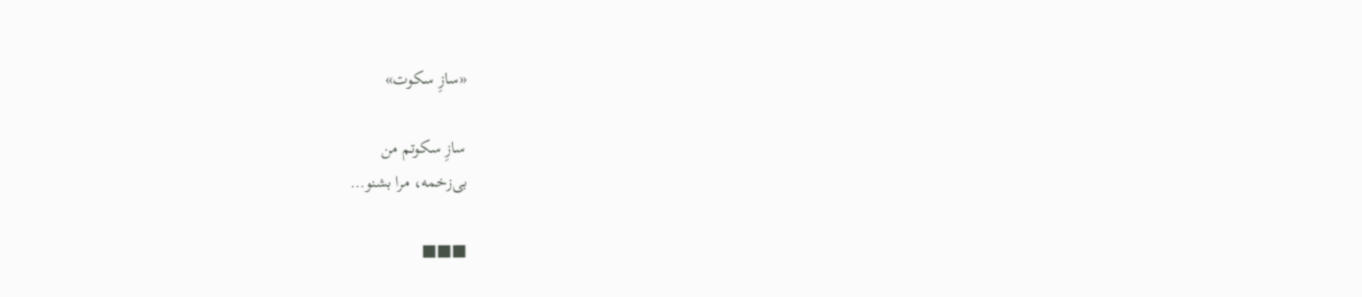«سازِ سکوت»

سازِ سکوتم من
بی‌زخمه، مرا بشنو…

■■■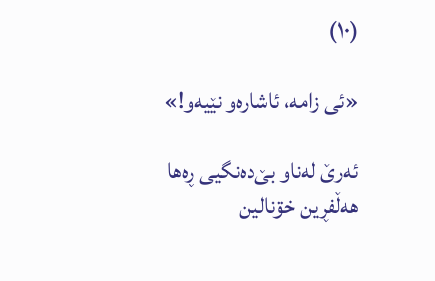(۱۰)

«ئی زامە، ئاشارەو نێیەو!»

ئەرێ لەناو بێ‌دەنگیی ڕەها
هەڵفڕین خۊنالین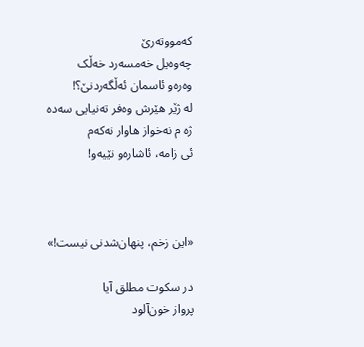کەمووتەرێ
چەوەیل خەمسەرد خەڵک
وەرەو ئاسمان ئەڵگەردنێ؟!
لە ژێر هێرش وەفر تەنیایی سەدە
ژە م نەخواز هاوار نەکەم
ئی زامە، ئاشارەو نێیەو!



«این زخم، پنهان‌شدنی نیست!»

در سکوت مطلق آیا
پرواز خون‌آلود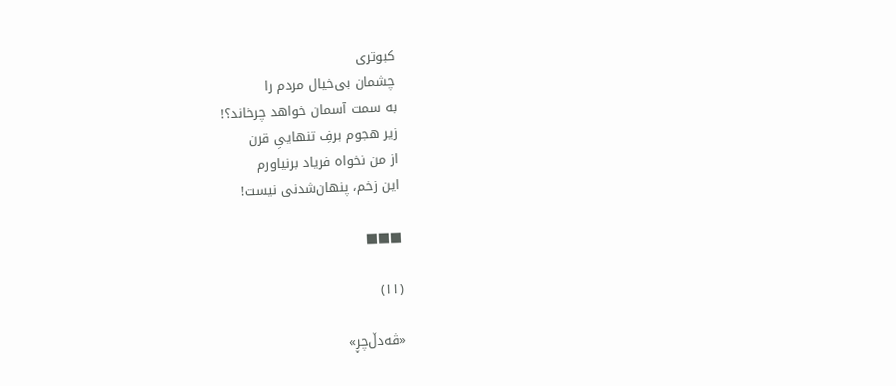کبوتری
چشمان بی‌خیال مردم را
به سمت آسمان خواهد چرخاند؟!
زیر هجوم برفِ تنهاییِ قرن
از من نخواه فریاد برنیاورم
این زخم، پنهان‌شدنی نیست!

■■■

(۱۱)

«ڤەدڵ‌چڕ»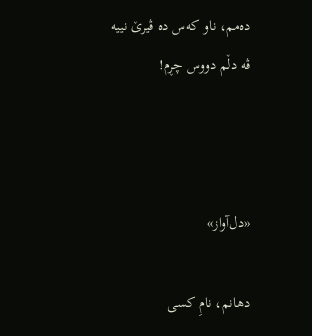دەمم، ناو کەس دە ڤیرێ نییە
ڤە دڵم دووس چڕم!



«دل‌آواز»

دهانم، نامِ کسی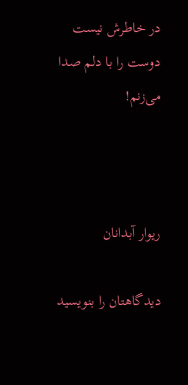در خاطرش نیست
دوست را با دلم صدا می‌زنم!



ریوار آبدانان

دیدگاهتان را بنویسید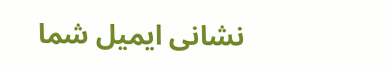نشانی ایمیل شما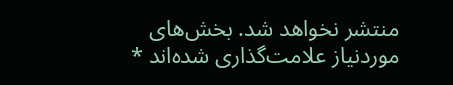منتشر نخواهد شد. بخش‌های موردنیاز علامت‌گذاری شده‌اند *